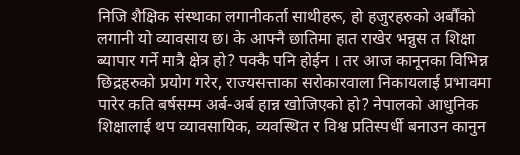निजि शैक्षिक संस्थाका लगानीकर्ता साथीहरू, हो हजुरहरुको अर्बौंको लगानी यो व्यावसाय छ। के आफ्नै छातिमा हात राखेर भन्नुस त शिक्षा ब्यापार गर्ने मात्रै क्षेत्र हो? पक्कै पनि होईन । तर आज कानूनका विभिन्न छिद्रहरुको प्रयोग गरेर, राज्यसत्ताका सरोकारवाला निकायलाई प्रभावमा पारेर कति बर्षसम्म अर्ब-अर्ब हान्न खोजिएको हो? नेपालको आधुनिक शिक्षालाई थप व्यावसायिक, व्यवस्थित र विश्व प्रतिस्पर्धी बनाउन कानुन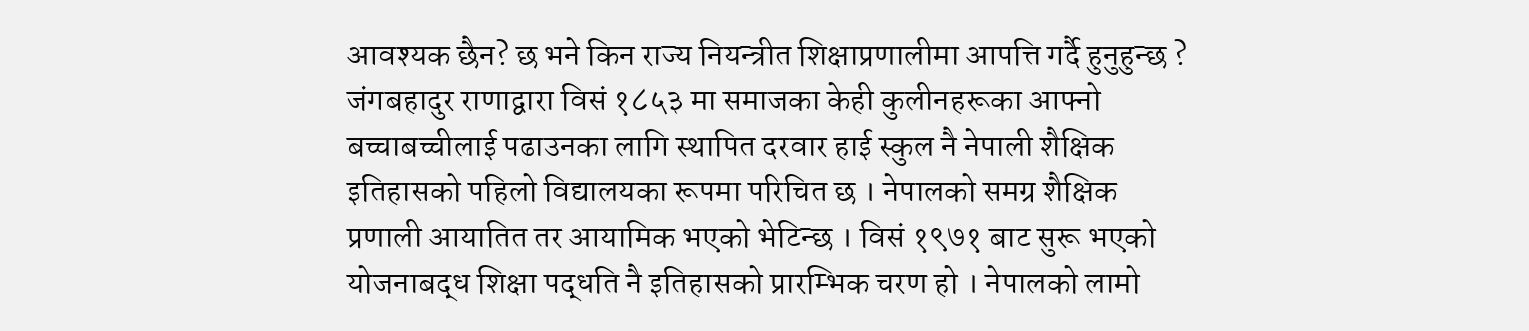आवश्यक छैन? छ भने किन राज्य नियन्त्रीत शिक्षाप्रणालीमा आपत्ति गर्दै हुनुहुन्छ ?
जंगबहादुर राणाद्वारा विसं १८५३ मा समाजका केही कुलीनहरूका आफ्नो बच्चाबच्चीलाई पढाउनका लागि स्थापित दरवार हाई स्कुल नै नेपाली शैक्षिक इतिहासको पहिलो विद्यालयका रूपमा परिचित छ । नेपालको समग्र शैक्षिक प्रणाली आयातित तर आयामिक भएको भेटिन्छ । विसं १९७१ बाट सुरू भएको योजनाबद्ध शिक्षा पद्धति नै इतिहासको प्रारम्भिक चरण हो । नेपालको लामो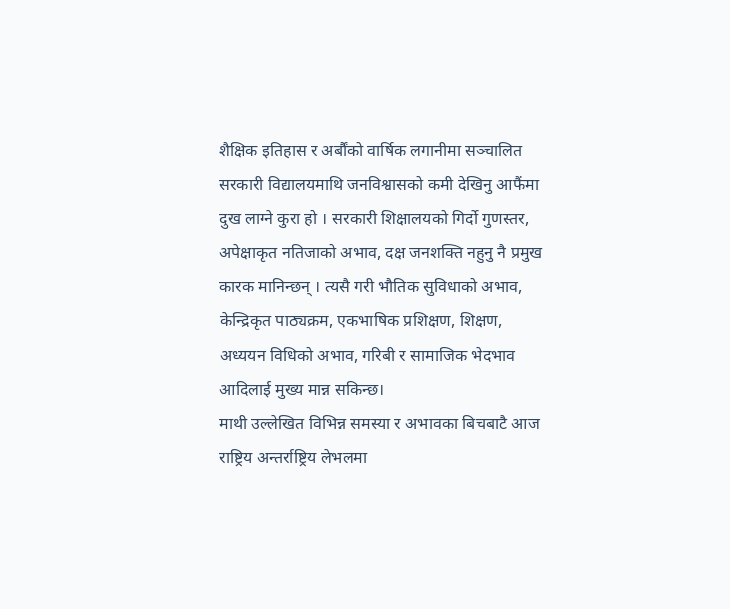शैक्षिक इतिहास र अर्बौंको वार्षिक लगानीमा सञ्चालित सरकारी विद्यालयमाथि जनविश्वासको कमी देखिनु आफैंमा दुख लाग्ने कुरा हो । सरकारी शिक्षालयको गिर्दो गुणस्तर, अपेक्षाकृत नतिजाको अभाव, दक्ष जनशक्ति नहुनु नै प्रमुख कारक मानिन्छन् । त्यसै गरी भौतिक सुविधाको अभाव, केन्द्रिकृत पाठ्यक्रम, एकभाषिक प्रशिक्षण, शिक्षण, अध्ययन विधिको अभाव, गरिबी र सामाजिक भेदभाव आदिलाई मुख्य मान्न सकिन्छ।
माथी उल्लेखित विभिन्न समस्या र अभावका बिचबाटै आज राष्ट्रिय अन्तर्राष्ट्रिय लेभलमा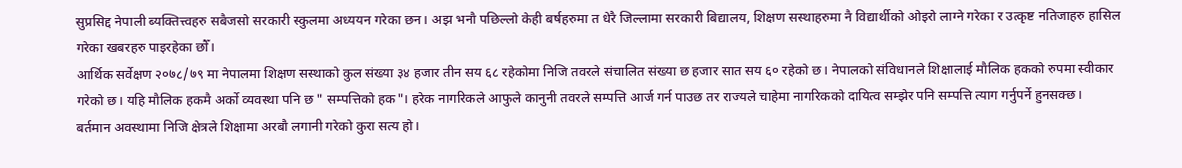सुप्रसिद्द नेपाली ब्यक्तित्त्वहरु सबैजसो सरकारी स्कुलमा अध्ययन गरेका छन। अझ भनौ पछिल्लो केही बर्षहरुमा त धेरै जिल्लामा सरकारी बिद्यालय, शिक्षण सस्थाहरुमा नै विद्यार्थीको ओइरो लाग्ने गरेका र उत्कृष्ट नतिजाहरु हासिल गरेका खबरहरु पाइरहेका छौँ।
आर्थिक सर्वेक्षण २०७८/७९ मा नेपालमा शिक्षण सस्थाको कुल संख्या ३४ हजार तीन सय ६८ रहेकोमा निजि तवरले संचालित संख्या छ हजार सात सय ६० रहेको छ। नेपालको संविधानले शिक्षालाई मौलिक हकको रुपमा स्वीकार गरेको छ। यहि मौलिक हकमै अर्को व्यवस्था पनि छ " सम्पत्तिको हक"। हरेक नागरिकले आफुले कानुनी तवरले सम्पत्ति आर्ज गर्न पाउछ तर राज्यले चाहेमा नागरिकको दायित्व सम्झेर पनि सम्पत्ति त्याग गर्नुपर्ने हुनसक्छ।
बर्तमान अवस्थामा निजि क्षेत्रले शिक्षामा अरबौ लगानी गरेको कुरा सत्य हो।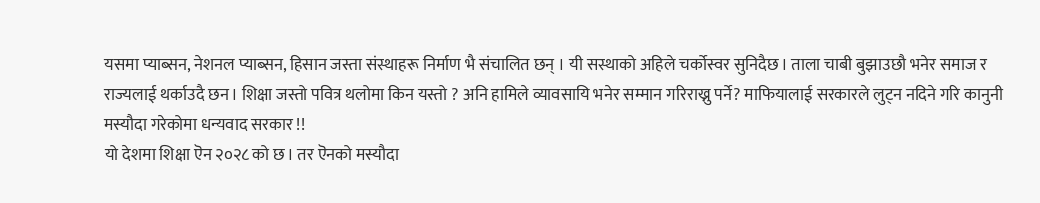यसमा प्याब्सन, नेशनल प्याब्सन, हिसान जस्ता संस्थाहरू निर्माण भै संचालित छन् । यी सस्थाको अहिले चर्कोस्वर सुनिदैछ। ताला चाबी बुझाउछौ भनेर समाज र राज्यलाई थर्काउदै छन। शिक्षा जस्तो पवित्र थलोमा किन यस्तो ? अनि हामिले व्यावसायि भनेर सम्मान गरिराख्नु पर्ने? माफियालाई सरकारले लुट्न नदिने गरि कानुनी मस्यौदा गरेकोमा धन्यवाद सरकार !!
यो देशमा शिक्षा ऎन २०२८ को छ। तर ऎनको मस्यौदा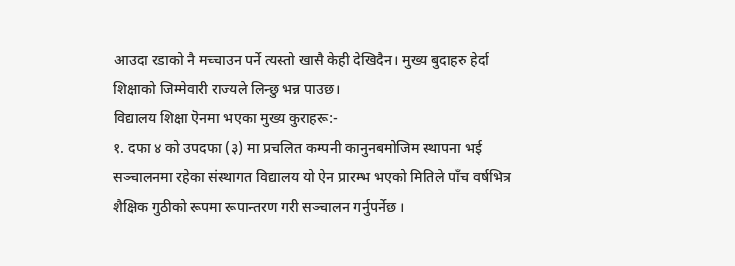आउदा रडाको नै मच्चाउन पर्ने त्यस्तो खासै केही देखिदैन। मुख्य बुदाहरु हेर्दा शिक्षाको जिम्मेवारी राज्यले लिन्छु भन्न पाउछ।
विद्यालय शिक्षा ऎनमा भएका मुख्य कुराहरू:-
१. दफा ४ को उपदफा (३) मा प्रचलित कम्पनी कानुनबमोजिम स्थापना भई सञ्चालनमा रहेका संस्थागत विद्यालय यो ऐन प्रारम्भ भएको मितिले पाँच वर्षभित्र शैक्षिक गुठीको रूपमा रूपान्तरण गरी सञ्चालन गर्नुपर्नेछ ।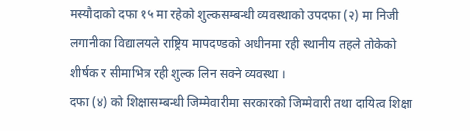मस्यौदाको दफा १५ मा रहेको शुल्कसम्बन्धी व्यवस्थाको उपदफा (२) मा निजी लगानीका विद्यालयले राष्ट्रिय मापदण्डको अधीनमा रही स्थानीय तहले तोकेको शीर्षक र सीमाभित्र रही शुल्क लिन सक्ने व्यवस्था ।
दफा (४) को शिक्षासम्बन्धी जिम्मेवारीमा सरकारको जिम्मेवारी तथा दायित्व शिक्षा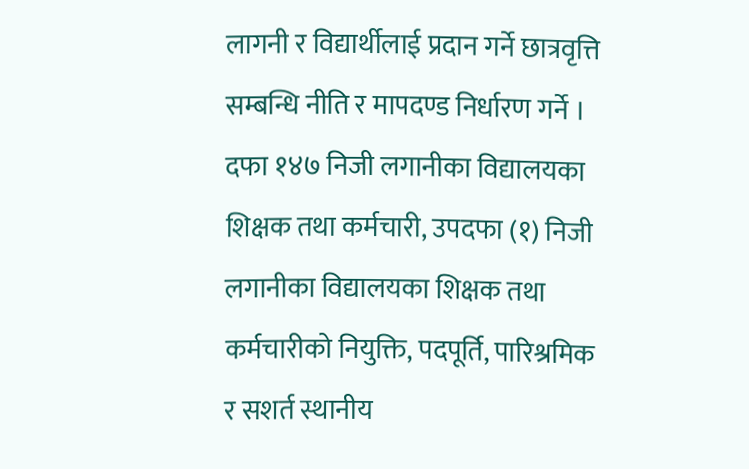लागनी र विद्यार्थीलाई प्रदान गर्ने छात्रवृत्ति सम्बन्धि नीति र मापदण्ड निर्धारण गर्ने ।
दफा १४७ निजी लगानीका विद्यालयका शिक्षक तथा कर्मचारी, उपदफा (१) निजी लगानीका विद्यालयका शिक्षक तथा कर्मचारीको नियुक्ति, पदपूर्ति, पारिश्रमिक र सशर्त स्थानीय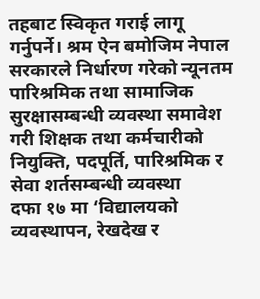तहबाट स्विकृत गराई लागू गर्नुपर्ने। श्रम ऐन बमोजिम नेपाल सरकारले निर्धारण गरेको न्यूनतम पारिश्रमिक तथा सामाजिक सुरक्षासम्बन्धी व्यवस्था समावेश गरी शिक्षक तथा कर्मचारीको नियुक्ति, पदपूर्ति, पारिश्रमिक र सेवा शर्तसम्बन्धी व्यवस्था
दफा १७ मा ‘विद्यालयको व्यवस्थापन, रेखदेख र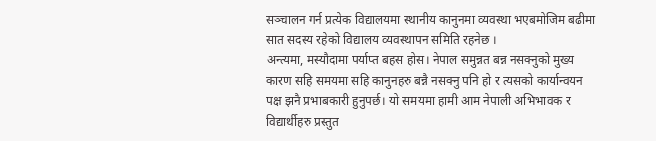सञ्चालन गर्न प्रत्येक विद्यालयमा स्थानीय कानुनमा व्यवस्था भएबमोजिम बढीमा सात सदस्य रहेको विद्यालय व्यवस्थापन समिति रहनेछ ।
अन्त्यमा, मस्यौदामा पर्याप्त बहस होस। नेपाल समुन्नत बन्न नसक्नुको मुख्य कारण सहि समयमा सहि कानुनहरु बन्नै नसक्नु पनि हो र त्यसको कार्यान्वयन पक्ष झनै प्रभाबकारी हुनुपर्छ। यो समयमा हामी आम नेपाली अभिभावक र विद्यार्थीहरु प्रस्तुत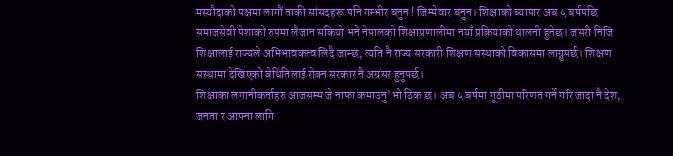मस्यौदाको पक्षमा लागौं ताकी सांसदहरू पनि गम्भीर बनुन ! जिम्मेवार बनुन। शिक्षाको ब्यापार अब ५ बर्षपछि समाजसेवी पेशाको रुपमा लैजान सकियो भने नेपालको शिक्षाप्रणालीमा नयाँ प्रक्रियाको थालनी हुनेछ। जसरी निजि शिक्षालाई राज्यले अभिभावकत्व लिदै जान्छ, त्यति नै राज्य सरकारी शिक्षण सस्थाको विकासमा लाग्नुपर्छ। शिक्षण सस्थामा देखिएको बेथितिलाई रोक्न सरकार नै अग्रसर हुनुपर्छ।
शिक्षाका लगानीकर्ताहरु आजसम्म जे नाफा कमाउनु'भो ठिक छ। अब ५ बर्षमा गूठीमा परिणत गर्ने गरि जादा नै देश, जनता र आफ्ना लागि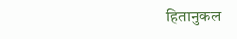हितानुकल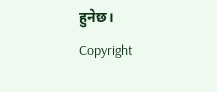हुनेछ।
Copyright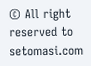© All right reserved to setomasi.com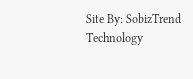Site By: SobizTrend Technology